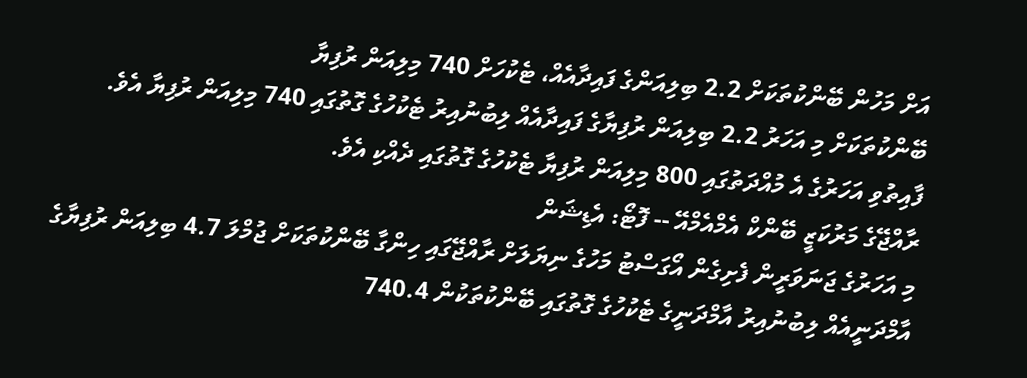އަށް މަހުން ބޭންކުތަކަށް 2.2 ބިލިއަންގެ ފައިދާއެއް، ޓެކުހަށް 740 މިލިއަން ރުފިޔާ
ބޭންކުތަކަށް މި އަހަރު 2.2 ބިލިއަން ރުފިޔާގެ ފައިދާއެއް ލިބުނުއިރު ޓެކުހުގެ ގޮތުގައި 740 މިލިއަން ރުފިޔާ އެވެ. ފާއިތުވި އަހަރުގެ އެ މުއްދަތުގައި 800 މިލިއަން ރުފިޔާ ޓެކުހުގެ ގޮތުގައި ދެއްކި އެވެ.
ރާއްޖޭގެ މަރުކަޒީ ބޭންކް އެމްއެމްއޭ -- ފޮޓޯ: އެޑިޝަން
މި އަހަރުގެ ޖަނަވަރީން ފެށިގެން އޯގަސްޓު މަހުގެ ނިޔަލަށް ރާއްޖޭގައި ހިންގާ ބޭންކުތަކަށް ޖުމްލަ 4.7 ބިލިއަން ރުފިޔާގެ އާމްދަނީއެއް ލިބުނުއިރު އާމްދަނީގެ ޓެކުހުގެ ގޮތުގައި ބޭންކުތަކުން 740.4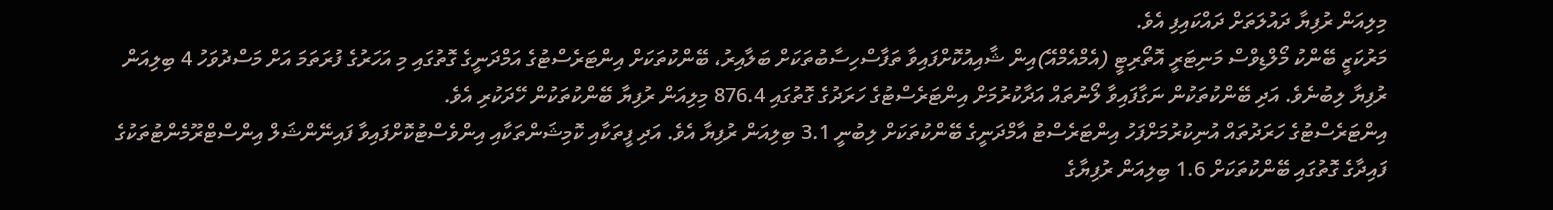މިލިއަން ރުފިޔާ ދައުލަތަށް ދައްކައިފި އެވެ.
މަރުކަޒީ ބޭންކު މޯލްޑިވްސް މަނިޓަރީ އޮތޯރިޓީ (އެމްއެމްއޭ)އިން ޝާއިއުކޮށްފައިވާ ތަފާސްހިސާބުތަކަށް ބަލާއިރު، ބޭންކުތަކަށް އިންޓަރެސްޓުގެ އަމްދަނީގެ ގޮތުގައި މި އަހަރުގެ ފުރަތަމަ އަށް މަސްދުވަހު 4 ބިލިއަން ރުފިޔާ ލިބުނެވެ. އަދި ބޭންކުތަކުން ނަގާފައިވާ ލޯނުތައް އަދާކުރުމަށް އިންޓަރެސްޓުގެ ހަރަދުގެ ގޮތުގައި 876.4 މިލިއަން ރުފިޔާ ބޭންކުތަކުން ހޭދަކުރި އެވެ.
އިންޓަރެސްޓުގެ ހަރަދުތައް އުނިކުރުމަށްފަހު އިންޓަރެސްޓު އާމްދަނީގެ ބޭންކުތަކަށް ލިބުނީ 3.1 ބިލިއަން ރުފިޔާ އެވެ. އަދި ފީތަކާއި ކޮމިޝަންތަކާއި އިންވެސްޓުކޮށްފައިވާ ފައިނޭންޝަލް އިންސްޓްރޫމެންޓުތަކުގެ ފައިދާގެ ގޮތުގައި ބޭންކުތަކަށް 1.6 ބިލިއަން ރުފިޔާގެ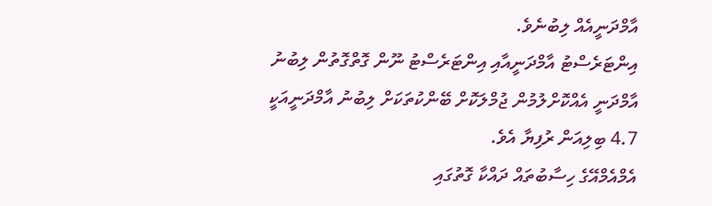އާމްދަނީއެއް ލިބުނެވެ.
އިންޓަރެސްޓު އާމްދަނީއާއި އިންޓަރެސްޓު ނޫން ގޮތްގޮތުން ލިބުނު އާމްދަނީ އެއްކޮށްލުމުން ޖުމްލަކޮށް ބޭންކުތަކަށް ލިބުނު އާމްދަނީއަކީ 4.7 ބިލިއަން ރުފިޔާ އެވެ.
އެމްއެމްއޭގެ ހިސާބުތައް ދައްކާ ގޮތުގައި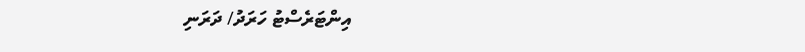އިންޓަރެސްޓު ހަރަދު/ ދަރަނި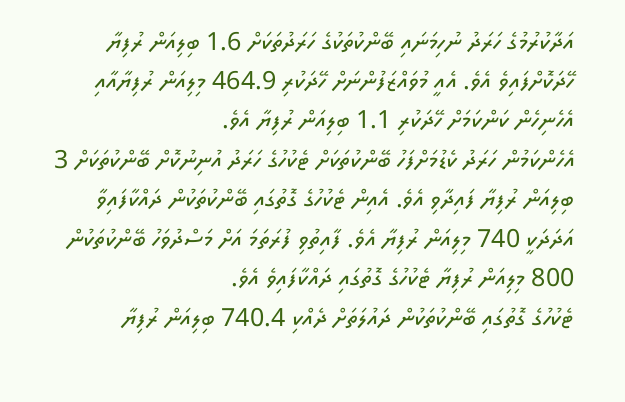އަދާކުރުމުގެ ހަރަދު ނުހިމަނައި ބޭންކުތަކުގެ ހަރަދުތަކަށް 1.6 ބިލިއަން ރުފިޔާ ހޭދަކޮށްފައިވެ އެވެ. އެއީ މުވައްޒަފުންނަށް ހޭދަކުރި 464.9 މިލިއަން ރުފިޔާއާއި އެހެނިހެން ކަންކަމަށް ހޭދަކުރި 1.1 ބިލިއަން ރުފިޔާ އެވެ.
އެހެންކަމުން ހަރަދު ކެޑުމަށްފަހު ބޭންކުތަކަށް ޓެކުހުގެ ހަރަދު އުނިނުކޮށް ބޭންކުތަކަށް 3 ބިލިއަން ރުފިޔާ ފައިދާވި އެވެ. އެއިން ޓެކުހުގެ ގޮތުގައި ބޭންކުތަކުން ދައްކާފައިވާ އަދަދަކީ 740 މިލިއަން ރުފިޔާ އެވެ. ފާއިތުވި ފުރަތަމަ އަށް މަސްދުވަހު ބޭންކުތަކުން 800 މިލިއަން ރުފިޔާ ޓެކުހުގެ ގޮތުގައި ދައްކާފައިވެ އެވެ.
ޓެކުހުގެ ގޮތުގައި ބޭންކުތަކުން ދައުލަތަށް ދެއްކި 740.4 ބިލިއަން ރުފިޔާ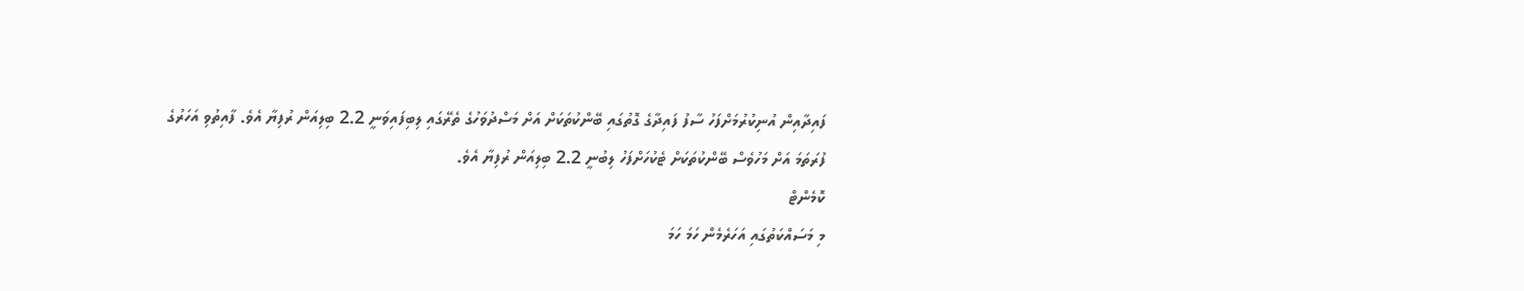ފައިދާއިން އުނިކުރުމަށްފަހު ސާފު ފައިދާގެ ގޮތުގައި ބޭންކުތަކަށް އަށް މަސްދުވަހުގެ ތެރޭގައި ލިބިފައިވަނީ 2.2 ބިލިއަން ރުފިޔާ އެވެ. ފާއިތުވި އަހަރުގެ ފުރަތަމަ އަށް މަހުވެސް ބޭންކުތަކަށް ޓެކުހަށްފަހު ލިބުނީ 2.2 ބިލިއަން ރުފިޔާ އެވެ.
ކޮމެންޓް
މި މަސައްކަތުގައި އަހަރެމެން ހަމަ ހަމަ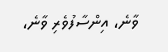ވާނެ، އިންސާފުވެރި ވާނެ،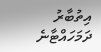އިތުބާރު ދަމަހައްޓާނެ